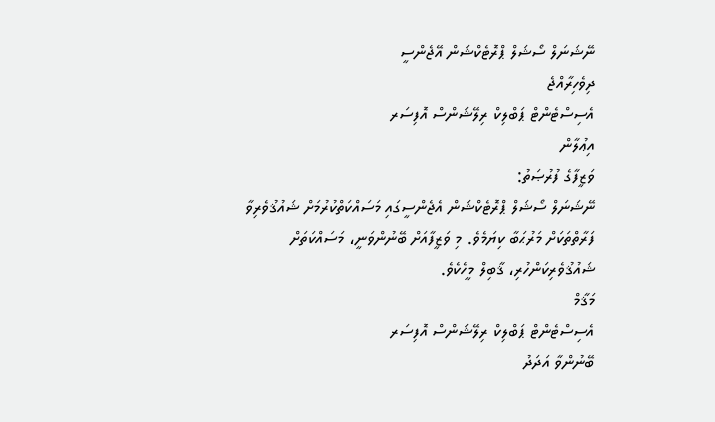ނޭޝަނަލް ސޯޝަލް ޕްރޮޓެކްޝަން އޭޖެންސީ
ދިވެހިރާއްޖެ
އެސިސްޓެންޓް ޕަބްލިކް ރިލޭޝަންސް އޮފިސަރ
އިޢުލާން
ވަޒީފާގެ ފުރުޞަތު:
ނޭޝަނަލް ސޯޝަލް ޕްރޮޓެކްޝަން އެޖެންސީގައި މަސައްކަތްކުރުމަށް ޝައުޤުވެރިވާ ފަރާތްތަކަށް މަރުޙަބާ ކިޔަމެވެ. މި ވަޒީފާއަށް ބޭނުންވަނީ، މަސައްކަތަށް ޝައުޤުވެރިކަންހުރި، ޤާބިލް މީހެކެވެ.
މަޤާމް
އެސިސްޓެންޓް ޕަބްލިކް ރިލޭޝަންސް އޮފިސަރ
ބޭނުންވާ އަދަދު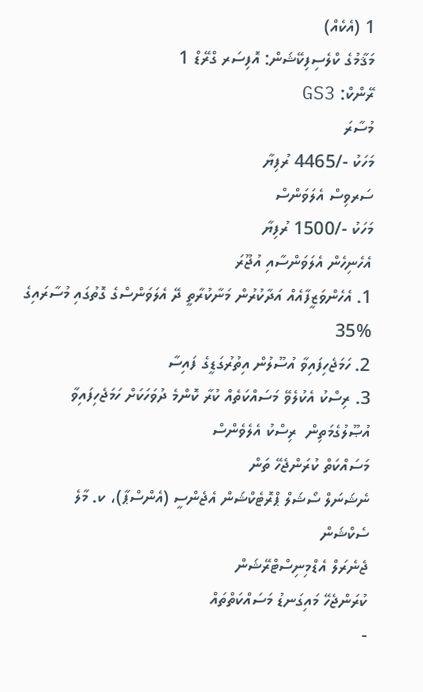1 (އެކެއް)
މަޤާމުގެ ކްލެސިފިކޭޝަން: އޮފިސަރ ގްރޭޑް 1
ރޭންކް: GS3
މުސާރަ
މަހަކު -/4465 ރުފިޔާ
ސަރވިސް އެލަވަންސް
މަހަކު -/1500 ރުފިޔާ
އެހެނިހެން އެލަވަންސާއި އުޖޫރަ
1. އެހެންވަޒީފާއެއް އަދާކުރުން މަނާކުރާތީ ދޭ އެލަވަންސްގެ ގޮތުގައި މުސާރައިގެ %35
2. ހަމަޖެހިފައިވާ އުސޫލުން އިތުރުގަޑީގެ ފައިސާ
3. ރިސްކު އެކުލެވޭ މަސައްކަތެއް ކުރާ ކޮންމެ ދުވަހަކަށް ހަމަޖެހިފައިވާ އުޞޫލުގެމަތިން  ރިސްކު އެލެވެންސް
މަސައްކަތް ކުރަންޖެހޭ ތަން
ނެޝަނަލް ސޯޝަލް ޕްރޮޓެކްޝަން އެޖެންސީ (އެންސްޕާ)، ކ. މާލެ
ސެކްޝަން
ޖެނެރަލް އެޑްމިނިސްޓްރޭޝަން
ކުރަންޖެހޭ މައިގަނޑު މަސައްކަތްތައް
-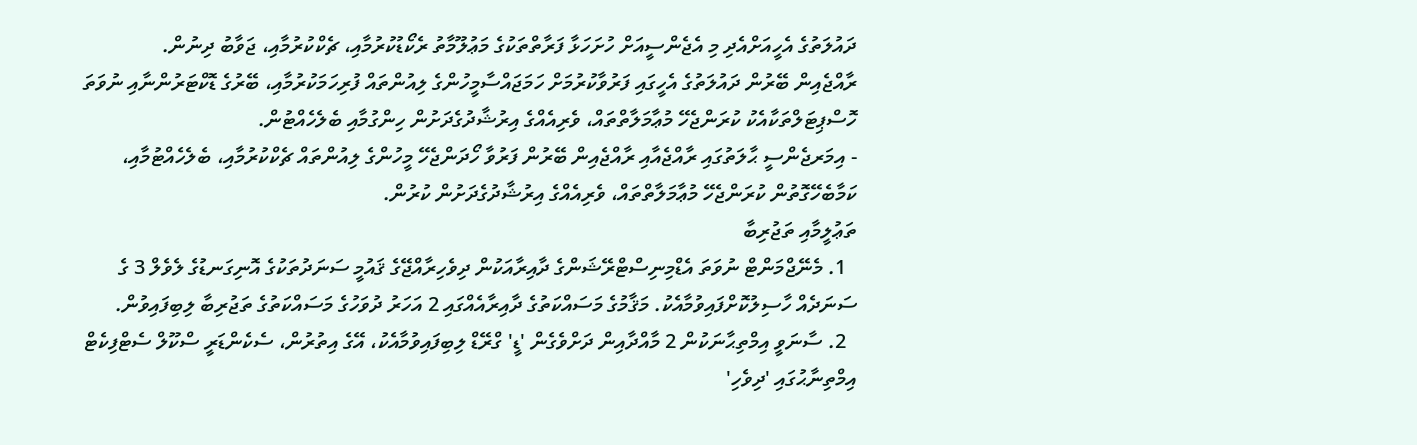ދައުލަތުގެ އެހީއަށްއެދި މި އެޖެންސީއަށް ހުށަހަޅާ ފަރާތްތަކުގެ މަޢުލޫމާތު ރެކޯޑުކުރުމާއި، ޗެކްކުރުމާއި، ޖަވާބު ދިނުން.
ރާއްޖެއިން ބޭރުން ދައުލަތުގެ އެހީގައި ފަރުވާކުރުމަށް ހަމަޖައްސާމީހުންގެ ލިއުންތައް ފުރިހަމަކުރުމާއި، ބޭރުގެ ޑޮކްޓަރުންނާއި ނުވަތަ ހޮސްޕިޓަލްތަކާއެކު ކުރަންޖެހޭ މުޢާމަލާތްތައް، ވެރިއެއްގެ އިރުޝާދުގެދަށުން ހިންގުމާއި ބެލެހެއްޓުން.
- އިމަރޖެންސީ ޙާލަތުގައި ރާއްޖެއާއި ރާއްޖެއިން ބޭރުން ފަރުވާ ހޯދަންޖެހޭ މީހުންގެ ލިއުންތައް ޗެކްކުރުމާއި، ބެލެހެއްޓުމާއި، ކަމާބެހޭގޮތުން ކުރަންޖެހޭ މުޢާމަލާތްތައް، ވެރިއެއްގެ އިރުޝާދުގެދަށުން ކުރުން.
ތަޢުލީމާއި ތަޖުރިބާ
  1. މެނޭޖްމަންޓް ނުވަތަ އެޑްމިނިސްޓްރޭޝަންގެ ދާއިރާއަކުން ދިވެހިރާއްޖޭގެ ޤައުމީ ސަނަދުތަކުގެ އޮނިގަނޑުގެ ލެވެލް 3 ގެ ސަނަދެއް ހާސިލުކޮށްފައިވުމާއެކު. މަޤާމުގެ މަސައްކަތުގެ ދާއިރާއެއްގައި 2 އަހަރު ދުވަހުގެ މަސައްކަތުގެ ތަޖުރިބާ ލިބިފައިވުން.
  2. ސާނަވީ އިމްތިޙާނަކުން 2 މާއްދާއިން ދަށްވެގެން 'ޑީ' ގްރޭޑް ލިބިފައިވުމާއެކު، އޭގެ އިތުރުން، ސެކެންޑަރީ ސްކޫލް ސެޓްފިކެޓް އިމްތިނާޙުގައި 'ދިވެހި'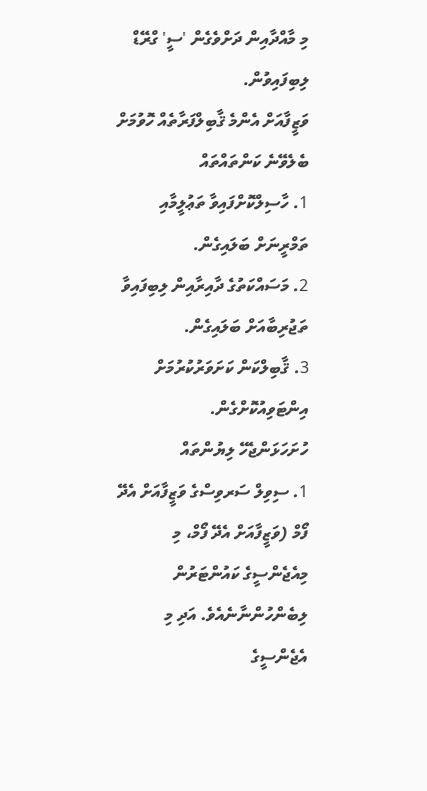މި މާއްދާއިން ދަށްވެގެން 'ސީ' ގްރޭޑް ލިބިފައިވުން.
ވަޒީފާއަށް އެންމެ ޤާބިލްފަރާތެއް ހޮވުމަށް ބެލެވޭނެ ކަންތައްތައް
1. ހާސިލްކޮށްފައިވާ ތަޢުލީމާއި ތަމްރީނަށް ބަލައިގެން.
2. މަސައްކަތުގެ ދާއިރާއިން ލިބިފައިވާ ތަޖުރިބާއަށް ބަލައިގެން.
3. ޤާބިލްކަން ކަށަވަރުކުރުމަށް އިންޓަވިއުކޮށްގެން.
ހުށަހަޅަންޖެހޭ ލިޔުންތައް
1. ސިވިލް ސަރވިސްގެ ވަޒީފާއަށް އެދޭ ފޯމް (ވަޒީފާއަށް އެދޭ ފޯމް، މި މިއެޖެންސީގެ ކައުންޓަރުން ލިބެންހުންނާނެއެވެ. އަދި މި އެޖެންސީގެ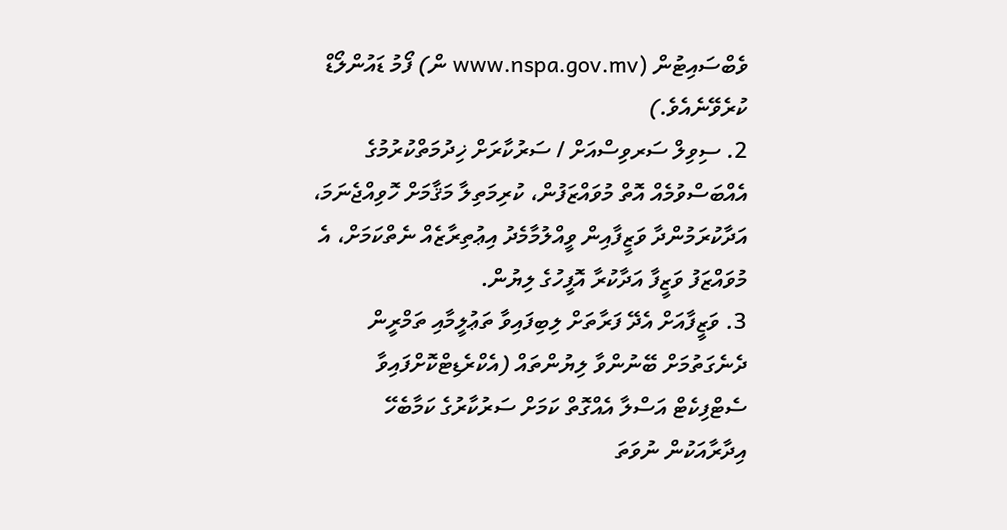ވެބްސައިޓުން (www.nspa.gov.mv ން) ފޯމު ޑައުންލޯޑް ކުރެވޭނެއެވެ.)
2. ސިވިލް ސަރވިސްއަށް / ސަރުކާރަށް ޚިދުމަތްކުރުމުގެ އެއްބަސްވުމެއް އޮތް މުވައްޒަފުން، ކުރިމަތިލާ މަޤާމަށް ހޮވިއްޖެނަމަ، އަދާކުރަމުންދާ ވަޒީފާއިން ވީއްލުމާމެދު އިޢުތިރާޒެއް ނެތްކަމަށް، އެ މުވައްޒަފު ވަޒީފާ އަދާކުރާ އޮފީހުގެ ލިޔުން.
3. ވަޒީފާއަށް އެދޭ ފަރާތަށް ލިބިފައިވާ ތަޢުލީމާއި ތަމްރީން ދެނެގަތުމަށް ބޭނުންވާ ލިޔުންތައް (އެކްރެޑިޓްކޮށްފައިވާ ސެޓްފިކެޓް އަސްލާ އެއްގޮތް ކަމަށް ސަރުކާރުގެ ކަމާބެހޭ އިދާރާއަކުން ނުވަތަ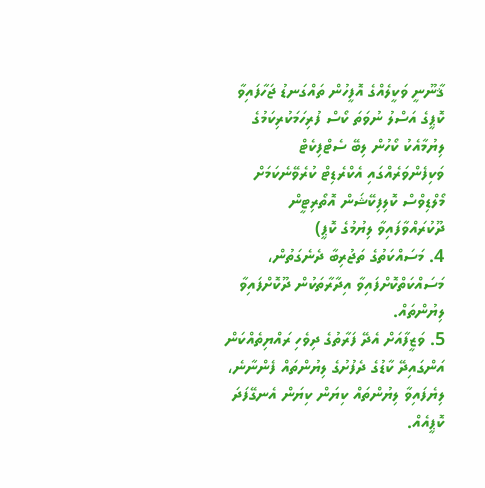ޤާނޫނީ ވަކީލެއްގެ އޮފީހުން ތައްގަނޑު ޖަހާފައިވާ ކޮޕީގެ އަސްލު ނުވަތަ ކޯސް ފުރިހަމަކުރިކަމުގެ ލިޔުމާއެކު ކޯހުން ލިބޭ ސެޓްފިކެޓް ވަކިފެންވަރެއްގައި އެކްރެޑިޓް ކުރެވޭނެކަމަށް މޯލްޑިވްސް ކޮލިފިކޭޝަން އޮތޯރިޓީން ދޫކުރައްވާފައިވާ ލިޔުމުގެ ކޮޕީ)
4. މަސައްކަތުގެ ތަޖުރިބާ ދެނެގަތުން، މަސައްކަތްކޮށްފައިވާ އިދާރާތަކުން ދޫކޮށްފައިވާ ލިޔުންތައް.
5. ވަޒީފާއަށް އެދޭ ފަރާތުގެ ދިވެހި ރައްޔިތެއްކަން އަންގައިދޭ ކާޑުގެ ދެފުށުގެ ލިޔުންތައް ފެންނާނެ، ލިޔެފައިވާ ލިޔުންތައް ކިޔަން ކިޔަން އެނގޭފަދަ ކޮޕީއެއް.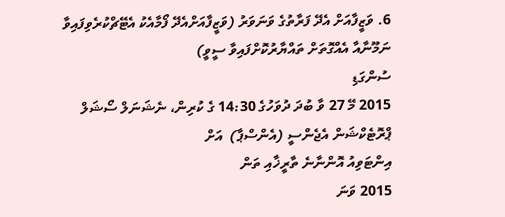6. ވަޒީފާއަށް އެދޭ ފަރާތުގެ ވަނަވަރު (ވަޒީފާއަށްއެދޭ ފޯމާއެކު އެޓޭޗްކުރެވިފައިވާ ނަމޫނާއާ އެއްގޮތަށް ތައްޔާރުކޮށްފައިވާ ސީވީ)
ސުންގަޑި
2015 މޭ 27 ވާ ބުދަ ދުވަހުގެ 14:30 ގެ ކުރިން، ނެޝަނަލް ސޯޝަލް ޕްރޮޓެކްޝަން އެޖެންސީ (އެންސްޕާ)  އަށް
އިންޓަވިއު އޮންނާނެ ތާރީޚާއި ތަން
2015 ވަނަ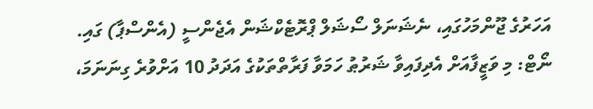އަހަރުގެ ޖޫންމަހުގައި، ނެޝަނަލް ސޯޝަލް ޕްރޮޓެކްޝަން އެޖެންސީ (އެންސްޕާ) ގައި.
ނޯޓް: މި ވަޒީފާއަށް އެދިފައިވާ ޝަރުޠު ހަމަވާ ފަރާތްތަކުގެ އަދަދު 10 އަށްވުރެ ގިނަނަމަ،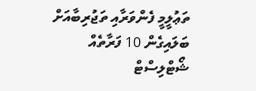ތަޢުލީމީ ފެންވަރާއި ތަޖުރިބާއަށް ބަލައިގެން 10 ފަރާތެއް ޝޯޓްލިސްޓް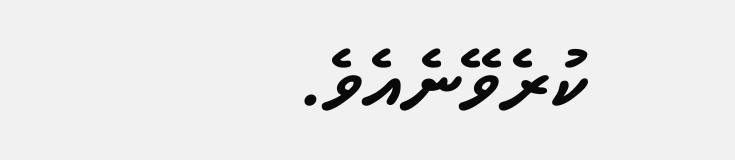ކުރެވޭނެއެވެ.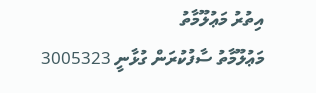އިތުރު މަޢުލޫމާތު
މަޢުލޫމާތު ސާފުކުރަން ގުޅާނީ 3005323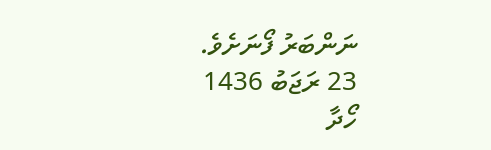ނަންބަރު ފޯނަށެވެ.
23 ރަޖަބު 1436
ހޯދާ